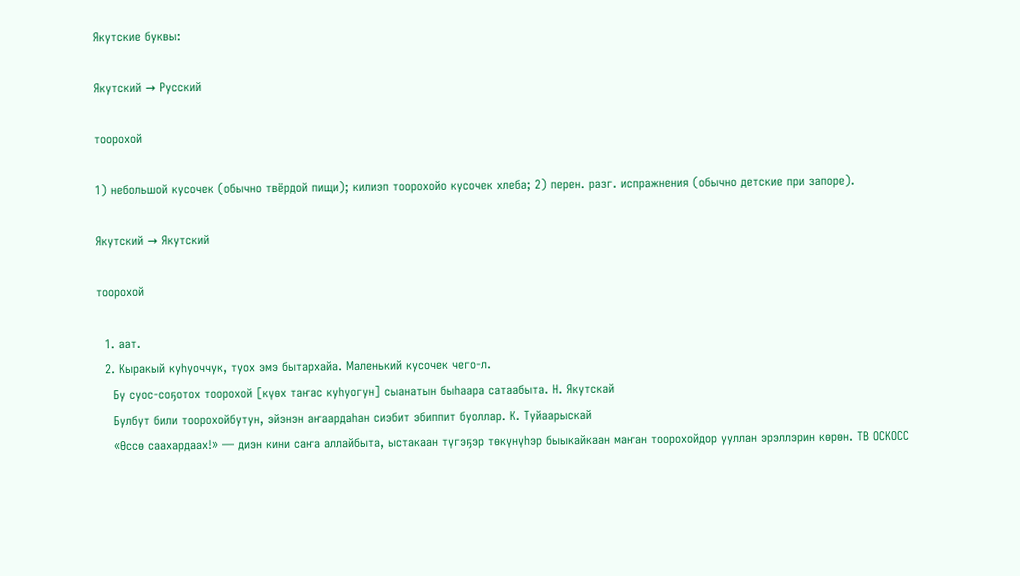Якутские буквы:

Якутский → Русский

тоорохой

1) небольшой кусочек (обычно твёрдой пищи); килиэп тоорохойо кусочек хлеба; 2) перен. разг. испражнения (обычно детские при запоре).

Якутский → Якутский

тоорохой

  1. аат.
  2. Кыракый куһуоччук, туох эмэ бытархайа. Маленький кусочек чего-л.
    Бу суос-соҕотох тоорохой [күөх таҥас куһуогун] сыанатын быһаара сатаабыта. Н. Якутскай
    Булбут били тоорохойбутун, эйэнэн аҥаардаһан сиэбит эбиппит буоллар. К. Туйаарыскай
    «Өссө саахардаах!» — диэн кини саҥа аллайбыта, ыстакаан түгэҕэр төкүнүһэр быыкайкаан маҥан тоорохойдор ууллан эрэллэрин көрөн. ТВ ОСКОСС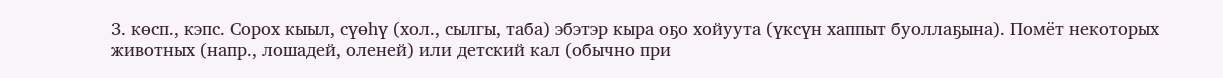3. көсп., кэпс. Сорох кыыл, сүөһү (хол., сылгы, таба) эбэтэр кыра оҕо хойуута (үксүн хаппыт буоллаҕына). Помёт некоторых животных (напр., лошадей, оленей) или детский кал (обычно при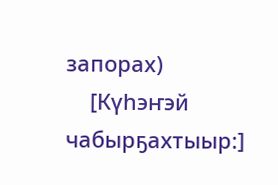запорах)
    [Күһэҥэй чабырҕахтыыр:]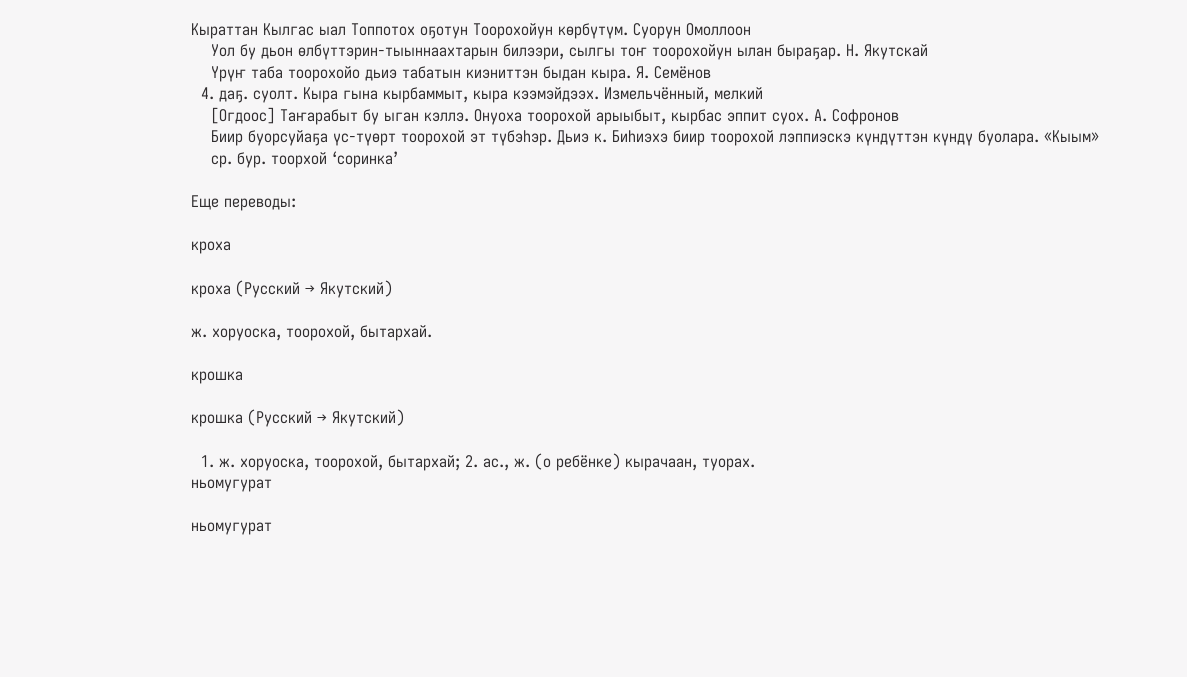Кыраттан Кылгас ыал Топпотох оҕотун Тоорохойун көрбүтүм. Суорун Омоллоон
    Уол бу дьон өлбүттэрин-тыыннаахтарын билээри, сылгы тоҥ тоорохойун ылан быраҕар. Н. Якутскай
    Үрүҥ таба тоорохойо дьиэ табатын киэниттэн быдан кыра. Я. Семёнов
  4. даҕ. суолт. Кыра гына кырбаммыт, кыра кээмэйдээх. Измельчённый, мелкий
    [Огдоос] Таҥарабыт бу ыган кэллэ. Онуоха тоорохой арыыбыт, кырбас эппит суох. А. Софронов
    Биир буорсуйаҕа үс-түөрт тоорохой эт түбэһэр. Дьиэ к. Биһиэхэ биир тоорохой лэппиэскэ күндүттэн күндү буолара. «Кыым»
    ср. бур. тоорхой ‘соринка’

Еще переводы:

кроха

кроха (Русский → Якутский)

ж. хоруоска, тоорохой, бытархай.

крошка

крошка (Русский → Якутский)

  1. ж. хоруоска, тоорохой, бытархай; 2. ас., ж. (о ребёнке) кырачаан, туорах.
ньомугурат

ньомугурат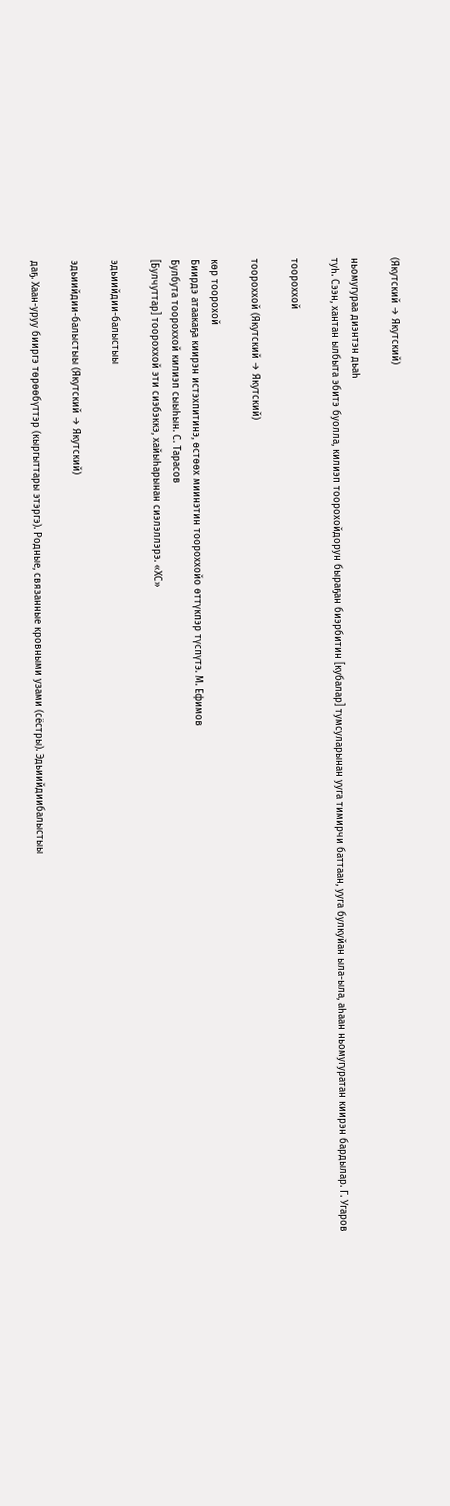(Якутский → Якутский)

ньомугураа диэнтэн дьаһ
туһ. Сээн, хантан ылбыта эбитэ буолла, килиэп тоорохойдорун быраҕан биэрбитин [кубалар] тумсуларынан ууга тимирчи баттаан, ууга булкуйан ыла-ыла, аһаан ньомугуратан киирэн бардылар. Г. Угаров

тоороххой

тоороххой (Якутский → Якутский)

көр тоорохой
Биирдэ атаакаҕа киирэн истэхпитинэ, өстөөх миинэтин тоороххойо өттүкпэр түспүтэ. М. Ефимов
Булбута тоороххой килиэп сыыһын. С. Тарасов
[Булчуттар] тоороххой эти сиэбэккэ, хайыһарынан сиэлэллэрэ. «ХС»

эдьиийдии-балыстыы

эдьиийдии-балыстыы (Якутский → Якутский)

даҕ. Хаан-уруу бииргэ төрөөбүттэр (кыргыттары этэргэ). Родные, связанные кровными узами (сёстры). Эдьиийдиибалыстыы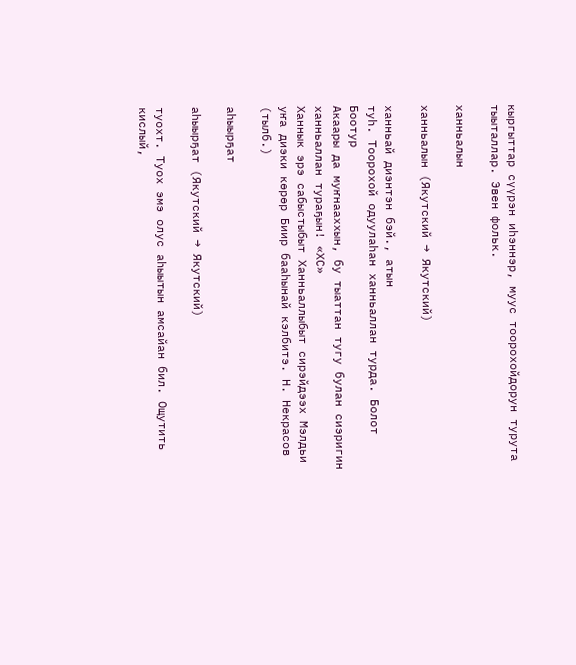кыргыттар сүүрэн иһэннэр, муус тоорохойдорун турута тыыталлар. Эвен фольк.

ханньалын

ханньалын (Якутский → Якутский)

ханньай диэнтэн бэй., атын
туһ. Тоорохой одуулаһан ханньаллан турда. Болот Боотур
Акаары да муҥнааххын, бу тыаттан тугу булан сиэригин ханньаллан тураҕын! «ХС»
Ханнык эрэ сабыстыбыт Ханньаллыбыт сирэйдээх Мэлдьи уҥа диэки көрөр Биир бааһынай кэлбитэ. Н. Некрасов (тылб.)

аһыырҕат

аһыырҕат (Якутский → Якутский)

туохт. Туох эмэ олус аһыытын амсайан бил. Ощутить кислый,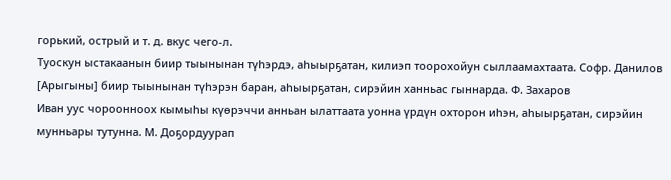горький, острый и т. д. вкус чего-л.
Туоскун ыстакаанын биир тыынынан түһэрдэ, аһыырҕатан, килиэп тоорохойун сыллаамахтаата. Софр. Данилов
[Арыгыны] биир тыынынан түһэрэн баран, аһыырҕатан, сирэйин ханньас гыннарда. Ф. Захаров
Иван уус чороонноох кымыһы күөрэччи анньан ылаттаата уонна үрдүн охторон иһэн, аһыырҕатан, сирэйин мунньары тутунна. М. Доҕордуурап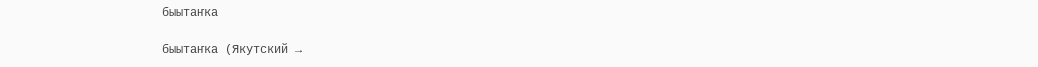быытаҥка

быытаҥка (Якутский →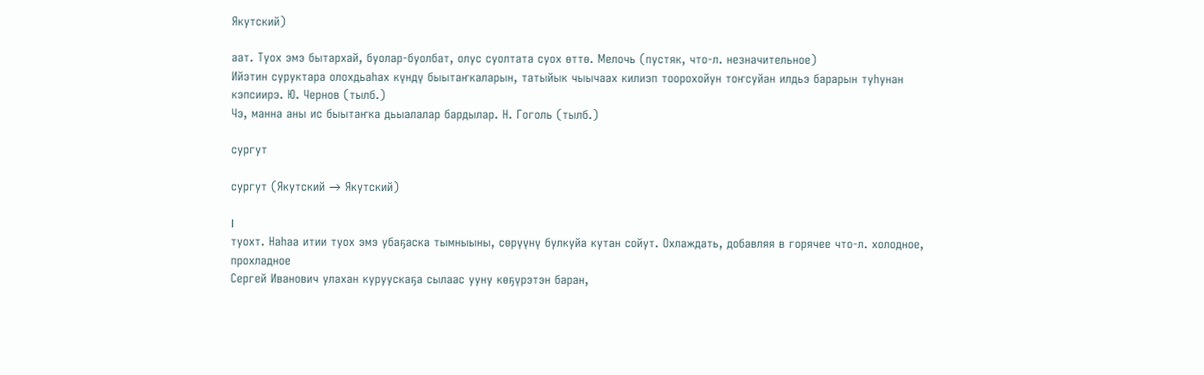Якутский)

аат. Туох эмэ бытархай, буолар-буолбат, олус суолтата суох өттө. Мелочь (пустяк, что-л. незначительное)
Ийэтин суруктара олохдьаһах күндү быытаҥкаларын, татыйык чыычаах килиэп тоорохойун тоҥсуйан илдьэ барарын туһунан кэпсиирэ. Ю. Чернов (тылб.)
Чэ, манна аны ис быытаҥка дьыалалар бардылар. Н. Гоголь (тылб.)

сургут

сургут (Якутский → Якутский)

I
туохт. Наһаа итии туох эмэ убаҕаска тымныыны, сөрүүнү булкуйа кутан сойут. Охлаждать, добавляя в горячее что-л. холодное, прохладное
Сергей Иванович улахан куруускаҕа сылаас ууну көҕүрэтэн баран,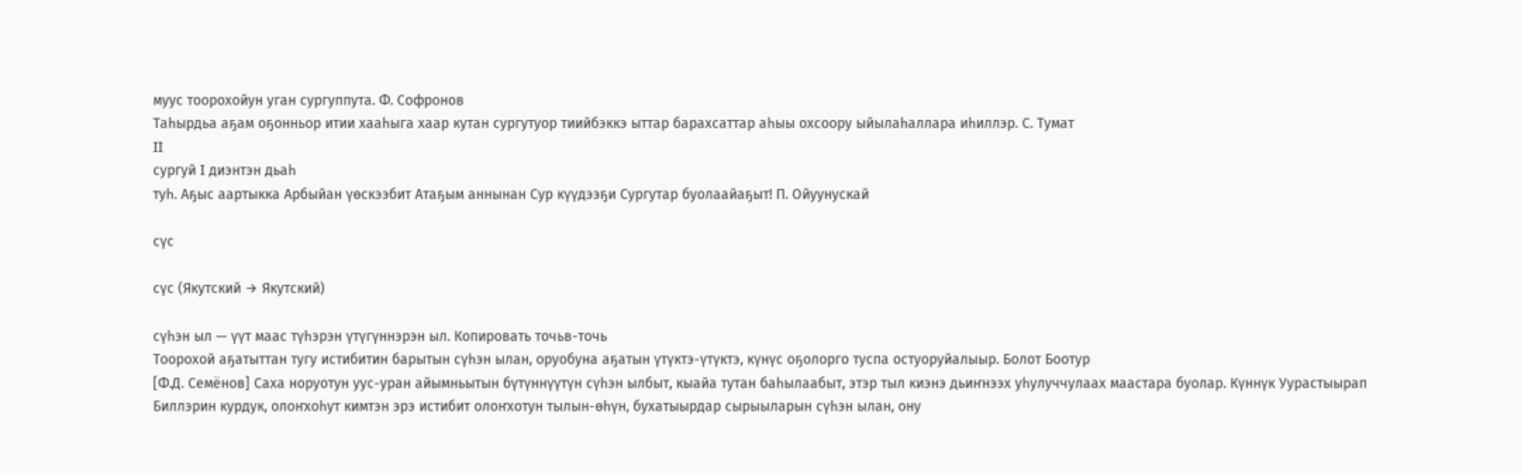муус тоорохойун уган сургуппута. Ф. Софронов
Таһырдьа аҕам оҕонньор итии хааһыга хаар кутан сургутуор тиийбэккэ ыттар барахсаттар аһыы охсоору ыйылаһаллара иһиллэр. С. Тумат
II
сургуй I диэнтэн дьаһ
туһ. Аҕыс аартыкка Арбыйан үөскээбит Атаҕым аннынан Сур күүдээҕи Сургутар буолаайаҕыт! П. Ойуунускай

сүс

сүс (Якутский → Якутский)

сүһэн ыл — үүт маас түһэрэн үтүгүннэрэн ыл. Копировать точьв-точь
Тоорохой аҕатыттан тугу истибитин барытын сүһэн ылан, оруобуна аҕатын үтүктэ-үтүктэ, күнүс оҕолорго туспа остуоруйалыыр. Болот Боотур
[Ф.Д. Семёнов] Саха норуотун уус-уран айымньытын бүтүннүүтүн сүһэн ылбыт, кыайа тутан баһылаабыт, этэр тыл киэнэ дьиҥнээх уһулуччулаах маастара буолар. Күннүк Уурастыырап
Биллэрин курдук, олоҥхоһут кимтэн эрэ истибит олоҥхотун тылын-өһүн, бухатыырдар сырыыларын сүһэн ылан, ону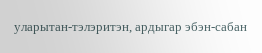уларытан-тэлэритэн, ардыгар эбэн-сабан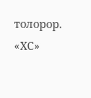толорор. «ХС»